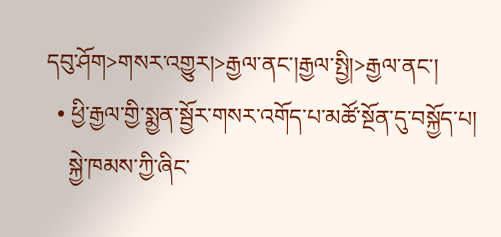དབུ་ཤོག>གསར་འགྱུར།>རྒྱལ་ནང་།རྒྱལ་སྤྱི།>རྒྱལ་ནང་།
  • ཕྱི་རྒྱལ་གྱི་སྨྱན་སྦྱོར་གསར་འགོད་པ་མཚོ་སྔོན་དུ་བསྐྱོད་པ།
    སྐྱེ་ཁམས་ཀྱི་ཞིང་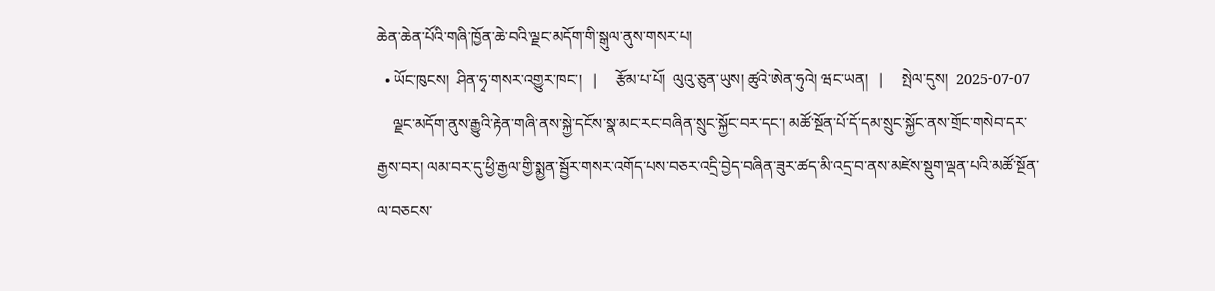ཆེན་ཆེན་པོའི་གཞི་ཁྱོན་ཆེ་བའི་ལྗང་མདོག་གི་སྒུལ་ནུས་གསར་པ།
  • ཡོང་ཁུངས།  ཤིན་ཧྭ་གསར་འགྱུར་ཁང་།   |     རྩོམ་པ་པོ།  ལུའུ་ཅུན་ཡུས། ཚུའེ་ཨེན་ཧུའེ། ཝང་ཡན།   |     སྤེལ་དུས།  2025-07-07
    ལྗང་མདོག་ནུས་རྒྱུའི་རྟེན་གཞི་ནས་སྐྱེ་དངོས་སྣ་མང་རང་བཞིན་སྲུང་སྐྱོང་བར་དང་། མཚོ་སྔོན་པོ་དོ་དམ་སྲུང་སྐྱོང་ནས་གྲོང་གསེབ་དར་རྒྱས་བར། ལམ་བར་དུ་ཕྱི་རྒྱལ་གྱི་སྨྱན་སྦྱོར་གསར་འགོད་པས་བཅར་འདྲི་བྱེད་བཞིན་ཟུར་ཚད་མི་འདྲ་བ་ནས་མཛེས་སྡུག་ལྡན་པའི་མཚོ་སྔོན་ལ་བཅངས་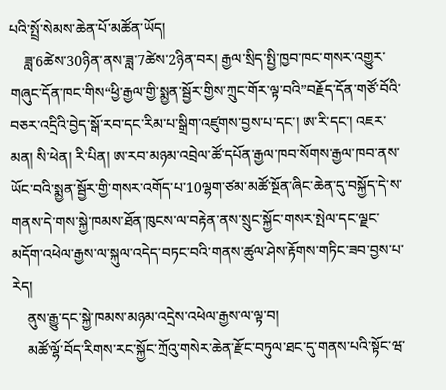པའི་སྤྲོ་སེམས་ཆེན་པོ་མཚོན་ཡོད།
    ཟླ་6ཚེས་30ཉིན་ནས་ཟླ་7ཚེས་2ཉིན་བར། རྒྱལ་སྲིད་སྤྱི་ཁྱབ་ཁང་གསར་འགྱུར་གཞུང་དོན་ཁང་གིས“ཕྱི་རྒྱལ་གྱི་སྨྱན་སྦྱོར་གྱིས་ཀྲུང་གོར་ལྟ་བའི”བརྗོད་དོན་གཙོ་བོའི་བཅར་འདྲིའི་བྱེད་སྒོ་རབ་དང་རིམ་པ་སྒྲིག་འཛུགས་བྱས་པ་དང་། ཨ་རི་དང་། འཇར་མན། སི་ཕེན། རི་པིན། ཨ་རབ་མཉམ་འབྲེལ་ཚོ་དཔོན་རྒྱལ་ཁབ་སོགས་རྒྱལ་ཁབ་ནས་ཡོང་བའི་སྨྱན་སྦྱོར་གྱི་གསར་འགོད་པ་10ལྷག་ཙམ་མཚོ་སྔོན་ཞིང་ཆེན་དུ་བསྐྱོད་དེ་ས་གནས་དེ་གས་སྐྱེ་ཁམས་ཐོན་ཁུངས་ལ་བརྟེན་ནས་སྲུང་སྐྱོང་གསར་སྤེལ་དང་ལྗང་མདོག་འཕེལ་རྒྱས་ལ་སྐུལ་འདེད་བཏང་བའི་གནས་ཚུལ་ཤེས་རྟོགས་གཏིང་ཟབ་བྱས་པ་རེད།
    ནུས་རྒྱུ་དང་སྐྱེ་ཁམས་མཉམ་འདྲེས་འཕེལ་རྒྱས་ལ་ལྟ་བ།
    མཚོ་ལྷོ་བོད་རིགས་རང་སྐྱོང་ཀྲོའུ་གསེར་ཆེན་རྫོང་བཏུལ་ཐང་དུ་གནས་པའི་སྟོང་ཝ་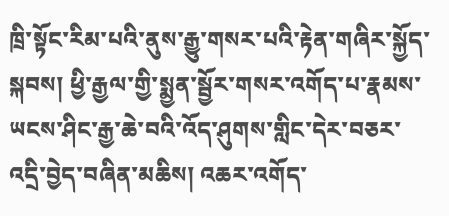ཁྲི་སྟོང་རིམ་པའི་ནུས་རྒྱུ་གསར་པའི་རྟེན་གཞིར་སྐྱོད་སྐབས། ཕྱི་རྒྱལ་གྱི་སྨྱན་སྦྱོར་གསར་འགོད་པ་རྣམས་ཡངས་ཤིང་རྒྱ་ཆེ་བའི་འོད་ཤུགས་གླིང་དེར་བཅར་འདྲི་བྱེད་བཞིན་མཆིས། འཆར་འགོད་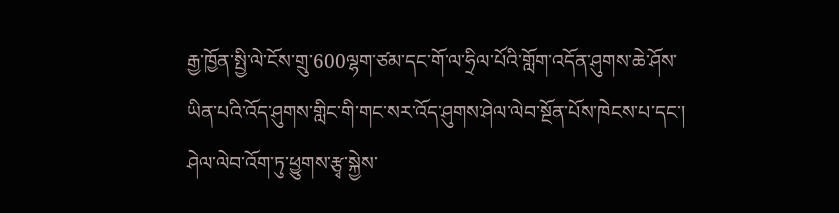རྒྱ་ཁྱོན་སྤྱི་ལེ་ངོས་གྲུ་600ལྷག་ཙམ་དང་གོ་ལ་ཧྲིལ་པོའི་གློག་འདོན་ཤུགས་ཆེ་ཤོས་ཡིན་པའི་འོད་ཤུགས་གླིང་གི་གང་སར་འོད་ཤུགས་ཤེལ་ལེབ་སྔོན་པོས་ཁེངས་པ་དང་། ཤེལ་ལེབ་འོག་ཏུ་ཕྱུགས་རྩྭ་སྐྱེས་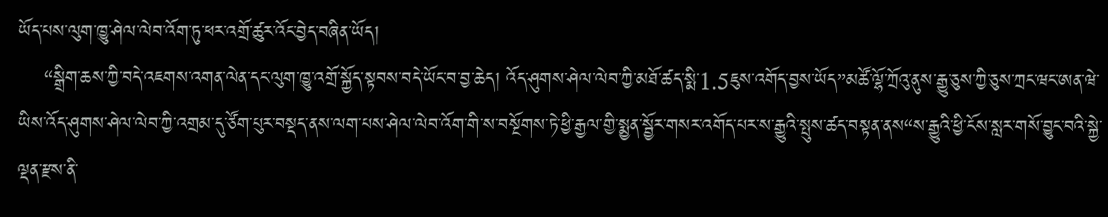ཡོད་པས་ལུག་ཁྱུ་ཤེལ་ལེབ་འོག་ཏུ་ཕར་འགྲོ་ཚུར་འོང་བྱེད་བཞིན་ཡོད།
    “སྒྲིག་ཆས་ཀྱི་བདེ་འཇགས་འགན་ལེན་དང་ལུག་ཁྱུ་འགྲོ་སྐྱོད་སྟབས་བདེ་ཡོང་བ་བྱ་ཆེད། འོད་ཤུགས་ཤེལ་ལེབ་ཀྱི་མཐོ་ཚད་སྨི་1.5ཇུས་འགོད་བྱས་ཡོད”མཚོ་ལྷོ་ཀྲོའུ་ནུས་རྒྱུ་ཅུས་ཀྱི་ཅུས་ཀྲང་ཝང་ཨན་ཝེ་ཡིས་འོད་ཤུགས་ཤེལ་ལེབ་ཀྱི་འགྲམ་དུ་ཙོག་པུར་བསྡད་ནས་ལག་པས་ཤེལ་ལེབ་འོག་གི་ས་བསྔོགས་ཏེ་ཕྱི་རྒྱལ་གྱི་སྨྱན་སྦྱོར་གསར་འགོད་པར་ས་རྒྱུའི་སྤུས་ཚད་བསྟན་ནས“ས་རྒྱུའི་ཕྱི་ངོས་སླར་གསོ་བྱུང་བའི་སྐྱེ་ལྡན་རྫས་ནི་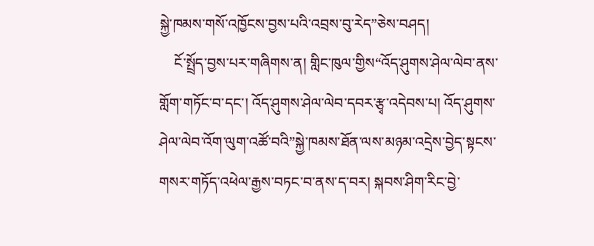སྐྱེ་ཁམས་གསོ་འཁྱོངས་བྱས་པའི་འབྲས་བུ་རེད”ཅེས་བཤད།
    ངོ་སྤྲོད་བྱས་པར་གཞིགས་ན། གླིང་ཁུལ་གྱིས“འོད་ཤུགས་ཤེལ་ལེབ་ནས་གློག་གཏོང་བ་དང་། འོད་ཤུགས་ཤེལ་ལེབ་དབར་རྩྭ་འདེབས་པ། འོད་ཤུགས་ཤེལ་ལེབ་འོག་ལུག་འཚོ་བའི”སྐྱེ་ཁམས་ཐོན་ལས་མཉམ་འདྲེས་བྱེད་སྟངས་གསར་གཏོད་འཕེལ་རྒྱས་བཏང་བ་ནས་ད་བར། སྐབས་ཤིག་རིང་བྱེ་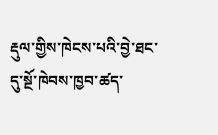རྡུལ་གྱིས་ཁེངས་པའི་བྱེ་ཐང་དུ་སྔོ་ཁེབས་ཁྱབ་ཚད་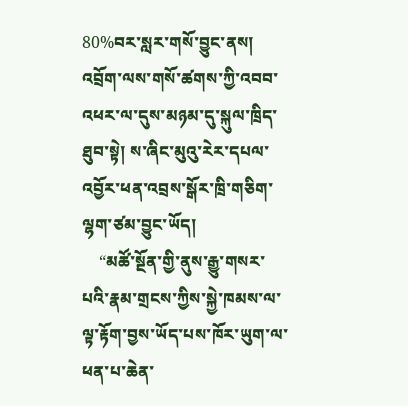80%བར་སླར་གསོ་བྱུང་ནས། འབྲོག་ལས་གསོ་ཚགས་ཀྱི་འབབ་འཕར་ལ་དུས་མཉམ་དུ་སྐུལ་ཁྲིད་ཐུབ་སྟེ། ས་ཞིང་མུའུ་རེར་དཔལ་འབྱོར་ཕན་འབྲས་སྒོར་ཁྲི་གཅིག་ལྷག་ཙམ་བྱུང་ཡོད།
    “མཚོ་སྔོན་གྱི་ནུས་རྒྱུ་གསར་པའི་རྣམ་གྲངས་ཀྱིས་སྐྱེ་ཁམས་ལ་ལྟ་རྟོག་བྱས་ཡོད་པས་ཁོར་ཡུག་ལ་ཕན་པ་ཆེན་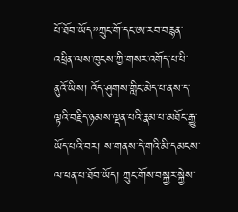པོ་ཐོབ་ཡོད”ཀྲུང་གོ་དང་ཨ་རབ་བརྙན་འཕྲིན་ལས་ཁུངས་ཀྱི་གསར་འགོད་པ་པི་ནུའོ་ཡིས། འོད་ཤུགས་གླིང་མེད་པ་ནས་ད་ལྟའི་བརྗིད་ཉམས་ལྡན་པའི་རྣམ་པ་མཐོང་རྒྱུ་ཡོད་པའི་བར། ས་གནས་དེ་གའི་མི་དམངས་ལ་ཕན་པ་ཐོབ་ཡོད། ཀྲུང་གོས་བསྐྱར་སྐྱེས་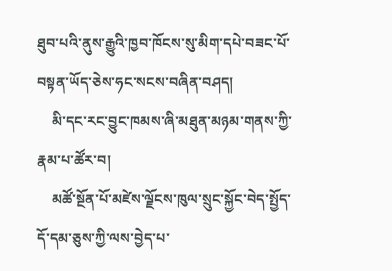ཐུབ་པའི་ནུས་རྒྱུའི་ཁྱབ་ཁོངས་སུ་མིག་དཔེ་བཟང་པོ་བསྟན་ཡོད་ཅེས་ཧང་སངས་བཞིན་བཤད།
    མི་དང་རང་བྱུང་ཁམས་ཞི་མཐུན་མཉམ་གནས་ཀྱི་རྣམ་པ་ཚོར་བ།
    མཚོ་སྔོན་པོ་མཛེས་ལྗོངས་ཁུལ་སྲུང་སྐྱོང་བེད་སྤྱོད་དོ་དམ་ཅུས་ཀྱི་ལས་བྱེད་པ་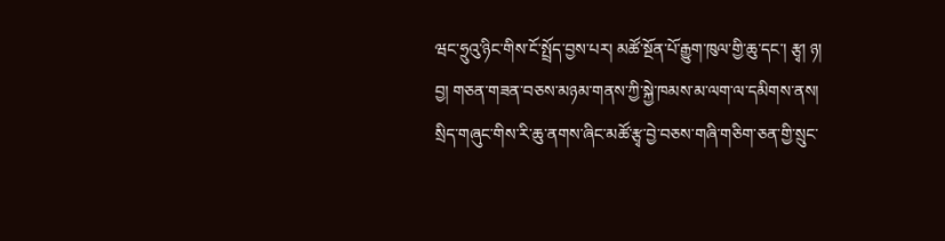ཝང་ཧྲུའུ་ཉིང་གིས་ངོ་སྤྲོད་བྱས་པར། མཚོ་སྔོན་པོ་རྒྱུག་ཁུལ་གྱི་ཆུ་དང་། རྩྭ། ཉ། བྱ། གཅན་གཟན་བཅས་མཉམ་གནས་ཀྱི་སྐྱེ་ཁམས་མ་ལག་ལ་དམིགས་ནས། སྲིད་གཞུང་གིས་རི་ཆུ་ནགས་ཞིང་མཚོ་རྩྭ་བྱེ་བཅས་གཞི་གཅིག་ཅན་གྱི་སྲུང་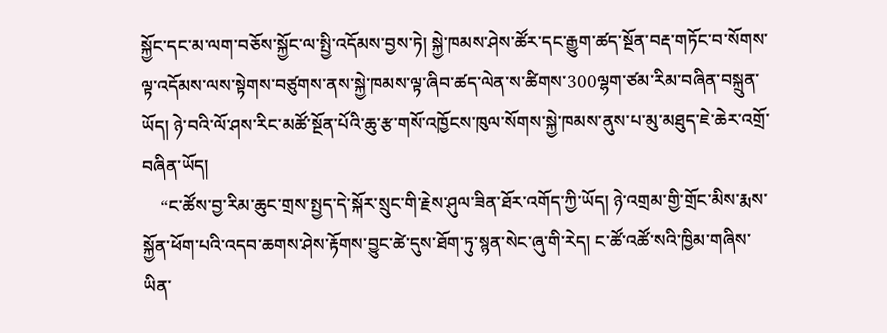སྐྱོང་དང་མ་ལག་བཅོས་སྐྱོང་ལ་སྤྱི་འདོམས་བྱས་ཏེ། སྐྱེ་ཁམས་ཤེས་ཚོར་དང་རྒྱུག་ཚད་སྔོན་བརྡ་གཏོང་བ་སོགས་ལྟ་འདོམས་ལས་སྟེགས་བཙུགས་ནས་སྐྱེ་ཁམས་ལྟ་ཞིབ་ཚད་ལེན་ས་ཚིགས་300ལྷག་ཙམ་རིམ་བཞིན་བསྐྲུན་ཡོད། ཉེ་བའི་ལོ་ཤས་རིང་མཚོ་སྔོན་པོའི་ཆུ་རྩ་གསོ་འཁྱོངས་ཁུལ་སོགས་སྐྱེ་ཁམས་ནུས་པ་མུ་མཐུད་ཇེ་ཆེར་འགྲོ་བཞིན་ཡོད།
    “ང་ཚོས་བྱ་རིམ་ཆུང་གྲས་སྤྱད་དེ་སྐོར་སྲུང་གི་རྗེས་ཤུལ་ཟིན་ཐོར་འགོད་ཀྱི་ཡོད། ཉེ་འགྲམ་གྱི་གྲོང་མིས་རྨས་སྐྱོན་ཕོག་པའི་འདབ་ཆགས་ཤེས་རྟོགས་བྱུང་ཚེ་དུས་ཐོག་ཏུ་སྙན་སེང་ཞུ་གི་རེད། ང་ཚོ་འཚོ་སའི་ཁྱིམ་གཞིས་ཡིན་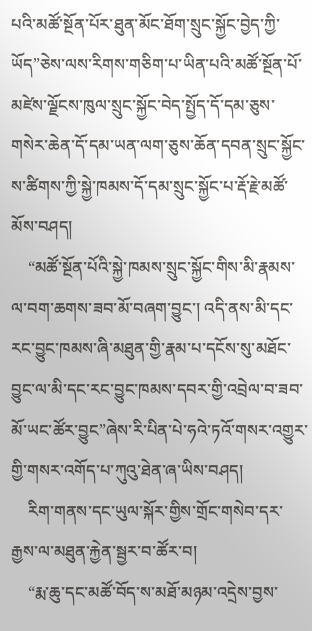པའི་མཚོ་སྔོན་པོར་ཐུན་མོང་ཐོག་སྲུང་སྐྱོང་བྱེད་ཀྱི་ཡོད”ཅེས་ལས་རིགས་གཅིག་པ་ཡིན་པའི་མཚོ་སྔོན་པོ་མཛེས་ལྗོངས་ཁུལ་སྲུང་སྐྱོང་བེད་སྤྱོད་དོ་དམ་ཅུས་གསེར་ཆེན་དོ་དམ་ཡན་ལག་ཅུས་ཆོན་དབན་སྲུང་སྐྱོང་ས་ཚིགས་ཀྱི་སྐྱེ་ཁམས་དོ་དམ་སྲུང་སྐྱོང་པ་རྡོ་རྗེ་མཚོ་མོས་བཤད།
    “མཚོ་སྔོན་པོའི་སྐྱེ་ཁམས་སྲུང་སྐྱོང་གིས་མི་རྣམས་ལ་བག་ཆགས་ཟབ་མོ་བཞག་བྱུང་། འདི་ནས་མི་དང་རང་བྱུང་ཁམས་ཞི་མཐུན་གྱི་རྣམ་པ་དངོས་སུ་མཐོང་བྱུང་ལ་མི་དང་རང་བྱུང་ཁམས་དབར་གྱི་འབྲེལ་བ་ཟབ་མོ་ཡང་ཚོར་བྱུང”ཞེས་རི་པིན་པེ་ཧའེ་ཏའོ་གསར་འགྱུར་གྱི་གསར་འགོད་པ་ཀུའུ་ཐེན་ཞ་ཡིས་བཤད།
    རིག་གནས་དང་ཡུལ་སྐོར་གྱིས་གྲོང་གསེབ་དར་རྒྱས་ལ་མཐུན་རྐྱེན་སྦྱར་བ་ཚོར་བ།
    “རྨ་ཆུ་དང་མཚོ་བོད་ས་མཐོ་མཉམ་འདྲེས་བྱས་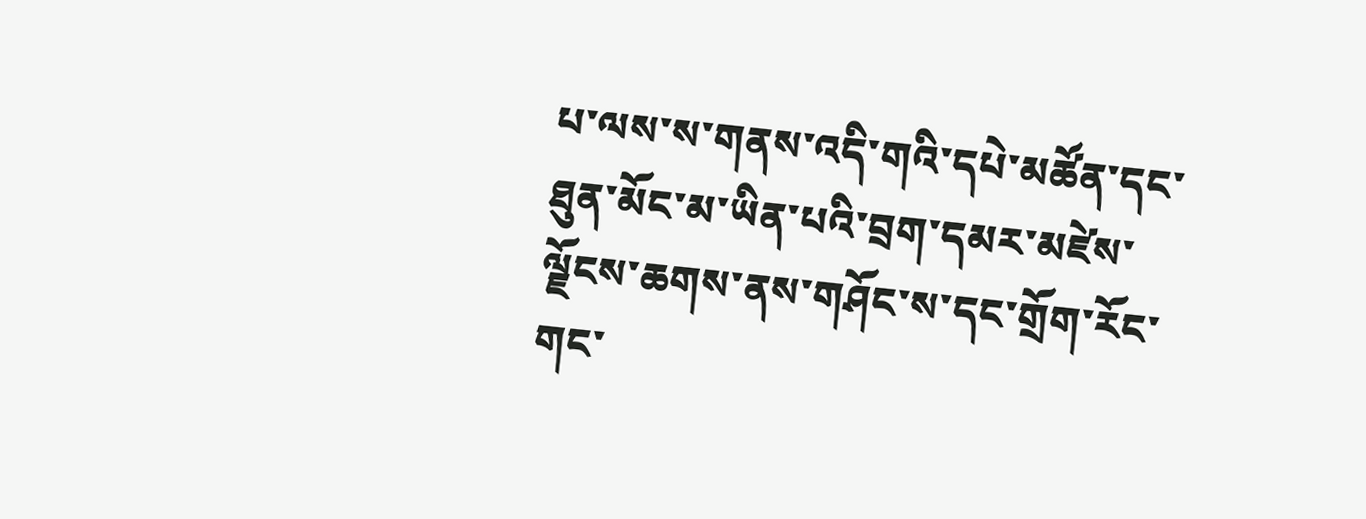པ་ལས་ས་གནས་འདི་གའི་དཔེ་མཚོན་དང་ཐུན་མོང་མ་ཡིན་པའི་བྲག་དམར་མཛེས་ལྗོངས་ཆགས་ནས་གཤོང་ས་དང་གྲོག་རོང་གང་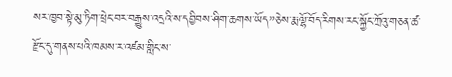སར་ཁྱབ་སྟེ་མུ་ཏིག་ཕྲེང་བར་བརྒྱུས་འདྲའི་ས་དབྱིབས་ཤིག་ཆགས་ཡོད”ཅེས་རྨ་ལྷོ་བོད་རིགས་རང་སྐྱོང་ཀྲོའུ་གཅན་ཚ་རྫོང་དུ་གནས་པའི་ཁམས་ར་འཛམ་གླིང་ས་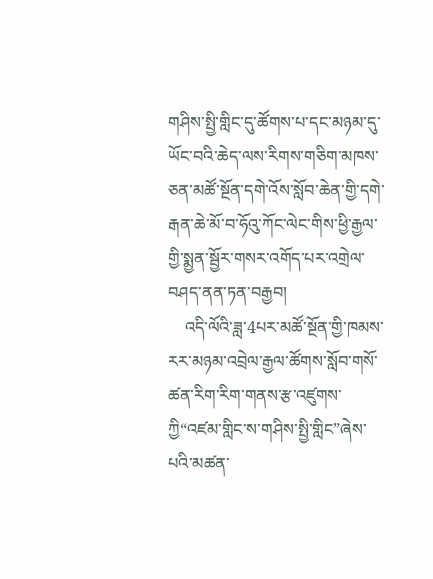གཤིས་སྤྱི་གླིང་དུ་ཚོགས་པ་དང་མཉམ་དུ་ཡོང་བའི་ཆེད་ལས་རིགས་གཅིག་མཁས་ཅན་མཚོ་སྔོན་དགེ་འོས་སློབ་ཆེན་གྱི་དགེ་རྒན་ཆེ་མོ་བ་ཧོའུ་ཀོང་ལེང་གིས་ཕྱི་རྒྱལ་གྱི་སྨྱན་སྦྱོར་གསར་འགོད་པར་འགྲེལ་བཤད་ནན་ཏན་བརྒྱབ།
    འདི་ལོའི་ཟླ་4པར་མཚོ་སྔོན་གྱི་ཁམས་རར་མཉམ་འབྲེལ་རྒྱལ་ཚོགས་སློབ་གསོ་ཚན་རིག་རིག་གནས་རྩ་འཛུགས་ཀྱི“འཛམ་གླིང་ས་གཤིས་སྤྱི་གླིང”ཞེས་པའི་མཚན་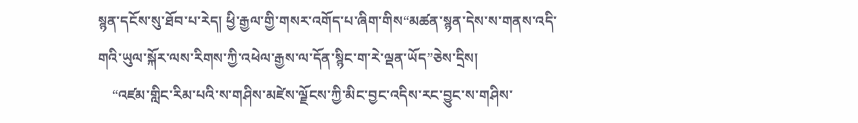སྙན་དངོས་སུ་ཐོབ་པ་རེད། ཕྱི་རྒྱལ་གྱི་གསར་འགོད་པ་ཞིག་གིས“མཚན་སྙན་དེས་ས་གནས་འདི་གའི་ཡུལ་སྐོར་ལས་རིགས་ཀྱི་འཕེལ་རྒྱས་ལ་དོན་སྙིང་ག་རེ་ལྡན་ཡོད”ཅེས་དྲིས།
    “འཛམ་གླིང་རིམ་པའི་ས་གཤིས་མཛེས་ལྗོངས་ཀྱི་མིང་བྱང་འདིས་རང་བྱུང་ས་གཤིས་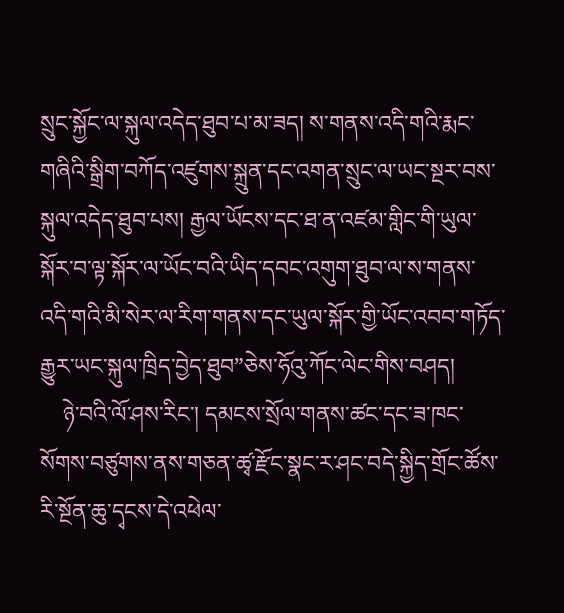སྲུང་སྐྱོང་ལ་སྐུལ་འདེད་ཐུབ་པ་མ་ཟད། ས་གནས་འདི་གའི་རྨང་གཞིའི་སྒྲིག་བཀོད་འཛུགས་སྐྲུན་དང་འགན་སྲུང་ལ་ཡང་སྔར་བས་སྐུལ་འདེད་ཐུབ་པས། རྒྱལ་ཡོངས་དང་ཐ་ན་འཛམ་གླིང་གི་ཡུལ་སྐོར་བ་ལྟ་སྐོར་ལ་ཡོང་བའི་ཡིད་དབང་འགུག་ཐུབ་ལ་ས་གནས་འདི་གའི་མི་སེར་ལ་རིག་གནས་དང་ཡུལ་སྐོར་གྱི་ཡོང་འབབ་གཏོད་རྒྱུར་ཡང་སྐུལ་ཁྲིད་བྱེད་ཐུབ”ཅེས་ཧོའུ་ཀོང་ལེང་གིས་བཤད།
    ཉེ་བའི་ལོ་ཤས་རིང་། དམངས་སྲོལ་གནས་ཚང་དང་ཟ་ཁང་སོགས་བཙུགས་ནས་གཅན་ཚྭ་རྫོང་སྣང་ར་ཤང་བདེ་སྐྱིད་གྲོང་ཚོས་རི་སྔོན་ཆུ་དྭངས་དེ་འཕེལ་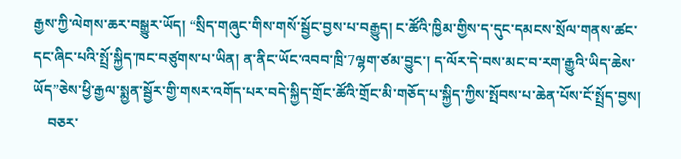རྒྱས་ཀྱི་ལེགས་ཆར་བསྒྱུར་ཡོད། “སྲིད་གཞུང་གིས་གསོ་སྦྱོང་བྱས་པ་བརྒྱུད། ང་ཚོའི་ཁྱིམ་གྱིས་ད་དུང་དམངས་སྲོལ་གནས་ཚང་དང་ཞིང་པའི་སྤྲོ་སྐྱིད་ཁང་བཙུགས་པ་ཡིན། ན་ནིང་ཡོང་འབབ་ཁྲི་7ལྷག་ཙམ་བྱུང་། ད་ལོར་དེ་བས་མང་བ་རག་རྒྱུའི་ཡིད་ཆེས་ཡོད”ཅེས་ཕྱི་རྒྱལ་སྨྱན་སྦྱོར་གྱི་གསར་འགོད་པར་བདེ་སྐྱིད་གྲོང་ཚོའི་གྲོང་མི་གཅོད་པ་སྐྱིད་ཀྱིས་སྤོབས་པ་ཆེན་པོས་ངོ་སྤྲོད་བྱས།
    བཅར་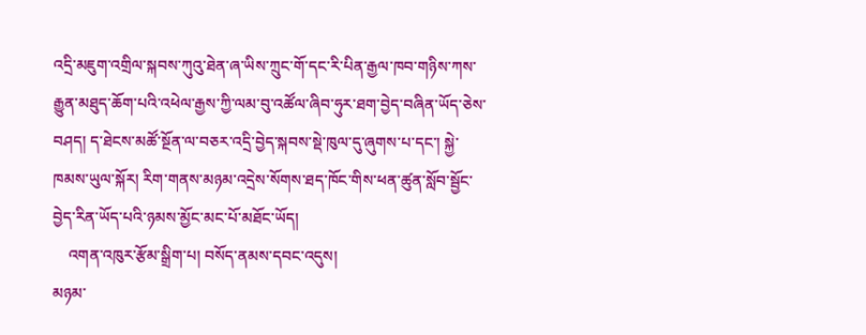འདྲི་མཇུག་འགྲིལ་སྐབས་ཀུའུ་ཐེན་ཞ་ཡིས་ཀྲུང་གོ་དང་རི་པིན་རྒྱལ་ཁབ་གཉིས་ཀས་རྒྱུན་མཐུད་ཆོག་པའི་འཕེལ་རྒྱས་ཀྱི་ལམ་བུ་འཚོལ་ཞིབ་ཧུར་ཐག་བྱེད་བཞིན་ཡོད་ཅེས་བཤད། ད་ཐེངས་མཚོ་སྔོན་ལ་བཅར་འདྲི་བྱེད་སྐབས་སྡེ་ཁུལ་དུ་ཞུགས་པ་དང་། སྐྱེ་ཁམས་ཡུལ་སྐོར། རིག་གནས་མཉམ་འདྲེས་སོགས་ཐད་ཁོང་གིས་ཕན་ཚུན་སློབ་སྦྱོང་བྱེད་རིན་ཡོད་པའི་ཉམས་མྱོང་མང་པོ་མཐོང་ཡོད།
    འགན་འཁུར་རྩོམ་སྒྲིག་པ། བསོད་ནམས་དབང་འདུས།
མཉམ་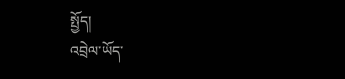སྤྱོད།
འབྲེལ་ཡོད་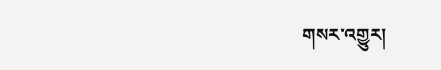གསར་འགྱུར།